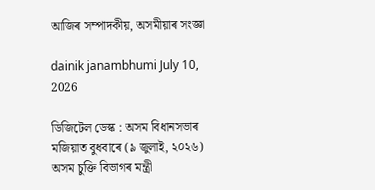আজিৰ সম্পাদকীয়, অসমীয়াৰ সংজ্ঞা

dainik janambhumi July 10, 2026

ডিজিটেল ডেস্ক : অসম বিধানসভাৰ মজিয়াত বুধবাৰে (৯ জুলাই, ২০২৬) অসম চুক্তি বিভাগৰ মন্ত্ৰী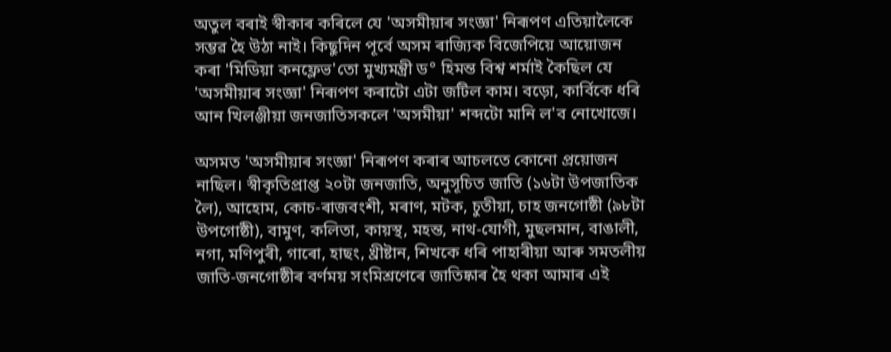অতুল বৰাই স্বীকাৰ কৰিলে যে 'অসমীয়াৰ সংজ্ঞা' নিৰূপণ এতিয়ালৈকে সম্ভৱ হৈ উঠা নাই। কিছুদিন পূর্বে অসম ৰাজ্যিক বিজেপিয়ে আয়োজন কৰা 'মিডিয়া কনফ্লেভ'তো মুখ্যমন্ত্রী ড° হিমন্ত বিশ্ব শর্মাই কৈছিল যে 'অসমীয়াৰ সংজ্ঞা' নিৰূপণ কৰাটো এটা জটিল কাম। বড়ো, কাৰ্বিকে ধৰি আন খিলঞ্জীয়া জনজাতিসকলে 'অসমীয়া' শব্দটো মানি ল'ব নোখোজে।

অসমত 'অসমীয়াৰ সংজ্ঞা' নিৰূপণ কৰাৰ আচলতে কোনো প্রয়োজন নাছিল। স্বীকৃতিপ্রাপ্ত ২০টা জনজাতি, অনুসূচিত জাতি (১৬টা উপজাতিক লৈ), আহোম, কোচ-ৰাজবংশী, মৰাণ, মটক, চুতীয়া, চাহ জনগোষ্ঠী (৯৮টা উপগোষ্ঠী), বামুণ, কলিতা, কায়স্থ, মহন্ত, নাথ-যোগী, মুছলমান, বাঙালী, নগা, মণিপুৰী, গাৰো, হাছং, খ্ৰীষ্টান, শিখকে ধৰি পাহাৰীয়া আৰু সমতলীয় জাতি-জনগোষ্ঠীৰ বৰ্ণময় সংমিশ্রণেৰে জাতিষ্কাৰ হৈ থকা আমাৰ এই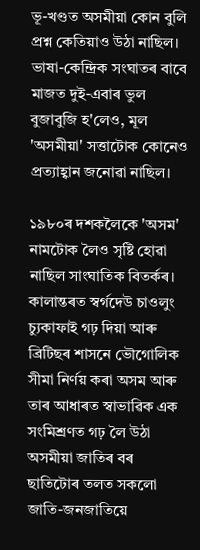ভূ-খণ্ডত অসমীয়া কোন বুলি প্রশ্ন কেতিয়াও উঠা নাছিল। ভাষা-কেন্দ্ৰিক সংঘাতৰ বাবে মাজত দুই-এবাৰ ভুল বুজাবুজি হ'লেও, মূল 'অসমীয়া' সত্তাটোক কোনেও প্রত্যাহ্বান জনোৱা নাছিল।

১৯৮০ৰ দশকলৈকে 'অসম' নামটোক লৈও সৃষ্টি হোৱা নাছিল সাংঘাতিক বিতৰ্কৰ। কালান্তৰত স্বৰ্গদেউ চাওলুং চ্যুকাফাই গঢ় দিয়া আৰু ব্ৰিটিছৰ শাসনে ভৌগোলিক সীমা নিৰ্ণয় কৰা অসম আৰু তাৰ আধাৰত স্বাভাৱিক এক সংমিশ্রণত গঢ় লৈ উঠা অসমীয়া জাতিৰ বৰ ছাতিটোৰ তলত সকলো জাতি-জনজাতিয়ে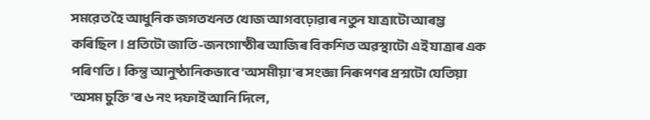সমরেত হৈ আধুনিক জগতখনত খোজ আগবঢ়োৱাৰ নতুন যাত্ৰাটো আৰম্ভ কৰিছিল। প্ৰতিটো জাতি-জনগোষ্ঠীৰ আজিৰ বিকশিত অৱস্থাটো এই যাত্ৰাৰ এক পৰিণতি। কিন্তু আনুষ্ঠানিকভাবে 'অসমীয়া'ৰ সংজ্ঞা নিৰূপণৰ প্ৰশ্নটো যেতিয়া 'অসম চুক্তি'ৰ ৬ নং দফাই আনি দিলে,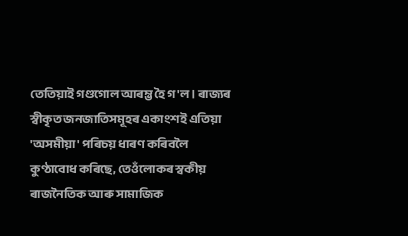তেতিয়াই গণ্ডগোল আৰম্ভ হৈ গ'ল। ৰাজ্যৰ স্বীকৃত জনজাতিসমূহৰ একাংশই এতিয়া 'অসমীয়া' পৰিচয় ধাৰণ কৰিবলৈ কুণ্ঠাবোধ কৰিছে, তেওঁলোকৰ স্বকীয় ৰাজনৈতিক আৰু সামাজিক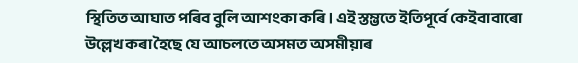স্থিতিত আঘাত পৰিব বুলি আশংকা কৰি। এই স্তম্ভতে ইতিপূর্বে কেইবাবাৰো উল্লেখ কৰা হৈছে যে আচলতে অসমত অসমীয়াৰ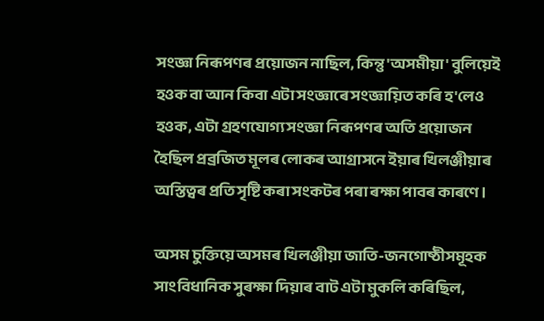সংজ্ঞা নিৰূপণৰ প্ৰয়োজন নাছিল, কিন্তু 'অসমীয়া' বুলিয়েই হওক বা আন কিবা এটা সংজ্ঞাৰে সংজ্ঞায়িত কৰি হ'লেও হওক, এটা গ্রহণযোগ্য সংজ্ঞা নিৰূপণৰ অতি প্রয়োজন হৈছিল প্ৰব্ৰজিত মূলৰ লোকৰ আগ্রাসনে ইয়াৰ খিলঞ্জীয়াৰ অস্তিত্বৰ প্ৰতি সৃষ্টি কৰা সংকটৰ পৰা ৰক্ষা পাবৰ কাৰণে।

অসম চুক্তিয়ে অসমৰ খিলঞ্জীয়া জাতি-জনগোষ্ঠীসমূহক সাংবিধানিক সুৰক্ষা দিয়াৰ বাট এটা মুকলি কৰিছিল,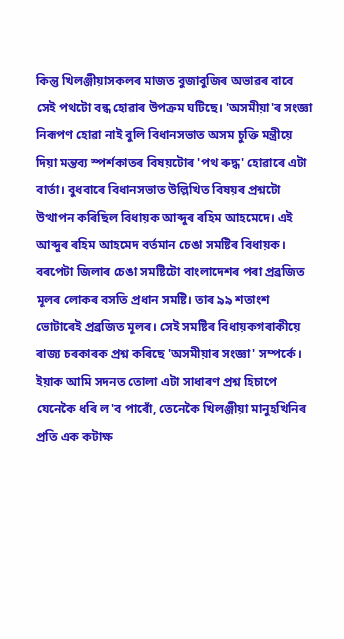কিন্তু খিলঞ্জীয়াসকলৰ মাজত বুজাবুজিৰ অভাৱৰ বাবে সেই পথটো বন্ধ হোৱাৰ উপক্রম ঘটিছে। 'অসমীয়া'ৰ সংজ্ঞা নিৰূপণ হোৱা নাই বুলি বিধানসভাত অসম চুক্তি মন্ত্রীয়ে দিয়া মন্তব্য স্পৰ্শকাতৰ বিষয়টোৰ 'পথ ৰুদ্ধ' হোৱাৰে এটা বার্তা। বুধবাৰে বিধানসভাত উল্লিখিত বিষয়ৰ প্ৰশ্নটো উত্থাপন কৰিছিল বিধায়ক আব্দুৰ ৰহিম আহমেদে। এই আব্দুৰ ৰহিম আহমেদ বর্তমান চেঙা সমষ্টিৰ বিধায়ক। বৰপেটা জিলাৰ চেঙা সমষ্টিটো বাংলাদেশৰ পৰা প্ৰব্ৰজিত মূলৰ লোকৰ বসতি প্রধান সমষ্টি। তাৰ ৯৯ শতাংশ ভোটাৰেই প্রব্রজিত মূলৰ। সেই সমষ্টিৰ বিধায়কগৰাকীয়ে ৰাজ্য চৰকাৰক প্ৰশ্ন কৰিছে 'অসমীয়াৰ সংজ্ঞা' সম্পর্কে। ইয়াক আমি সদনত তোলা এটা সাধাৰণ প্রশ্ন হিচাপে যেনেকৈ ধৰি ল'ব পাৰোঁ, তেনেকৈ খিলঞ্জীয়া মানুহখিনিৰ প্ৰতি এক কটাক্ষ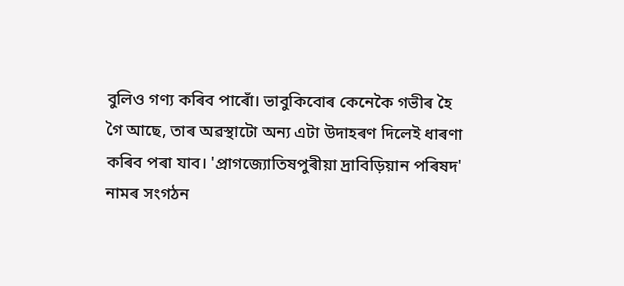বুলিও গণ্য কৰিব পাৰোঁ। ভাবুকিবোৰ কেনেকৈ গভীৰ হৈ গৈ আছে, তাৰ অৱস্থাটো অন্য এটা উদাহৰণ দিলেই ধাৰণা কৰিব পৰা যাব। 'প্রাগজ্যোতিষপুৰীয়া দ্রাবিড়িয়ান পৰিষদ' নামৰ সংগঠন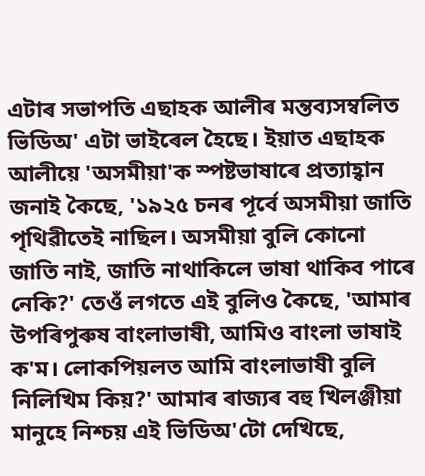এটাৰ সভাপতি এছাহক আলীৰ মন্তব্যসম্বলিত ভিডিঅ' এটা ভাইৰেল হৈছে। ইয়াত এছাহক আলীয়ে 'অসমীয়া'ক স্পষ্টভাষাৰে প্ৰত্যাহ্বান জনাই কৈছে, '১৯২৫ চনৰ পূৰ্বে অসমীয়া জাতি পৃথিৱীতেই নাছিল। অসমীয়া বুলি কোনো জাতি নাই, জাতি নাথাকিলে ভাষা থাকিব পাৰে নেকি?' তেওঁ লগতে এই বুলিও কৈছে, 'আমাৰ উপৰিপুৰুষ বাংলাভাষী, আমিও বাংলা ভাষাই ক'ম। লোকপিয়লত আমি বাংলাভাষী বুলি নিলিখিম কিয়?' আমাৰ ৰাজ্যৰ বহু খিলঞ্জীয়া মানুহে নিশ্চয় এই ভিডিঅ'টো দেখিছে,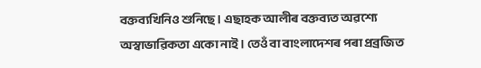বক্তব্যখিনিও শুনিছে। এছাহক আলীৰ বক্তব্যত অৱশ্যে অস্বাভাৱিকতা একো নাই। তেওঁ বা বাংলাদেশৰ পৰা প্ৰব্ৰজিত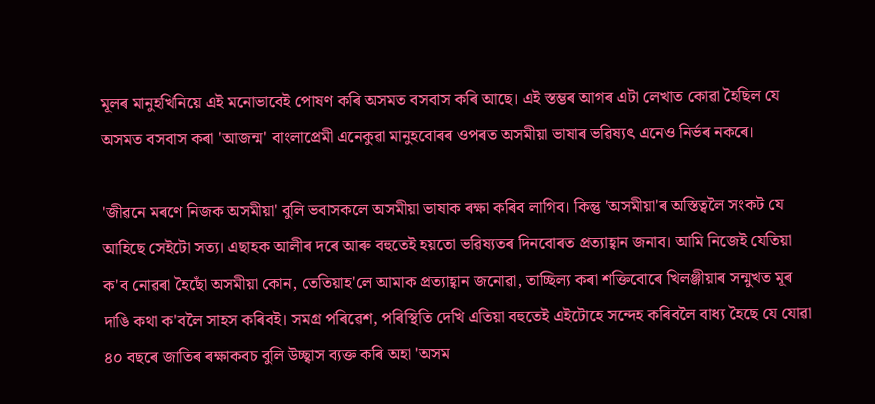মূলৰ মানুহখিনিয়ে এই মনোভাবেই পোষণ কৰি অসমত বসবাস কৰি আছে। এই স্তম্ভৰ আগৰ এটা লেখাত কোৱা হৈছিল যে অসমত বসবাস কৰা 'আজন্ম' বাংলাপ্রেমী এনেকুৱা মানুহবোৰৰ ওপৰত অসমীয়া ভাষাৰ ভৱিষ্যৎ এনেও নিৰ্ভৰ নকৰে।

'জীৱনে মৰণে নিজক অসমীয়া' বুলি ভবাসকলে অসমীয়া ভাষাক ৰক্ষা কৰিব লাগিব। কিন্তু 'অসমীয়া'ৰ অস্তিত্বলৈ সংকট যে আহিছে সেইটো সত্য। এছাহক আলীৰ দৰে আৰু বহুতেই হয়তো ভৱিষ্যতৰ দিনবোৰত প্ৰত্যাহ্বান জনাব। আমি নিজেই যেতিয়া ক'ব নোৱৰা হৈছোঁ অসমীয়া কোন, তেতিয়াহ'লে আমাক প্রত্যাহ্বান জনোৱা, তাচ্ছিল্য কৰা শক্তিবোৰে খিলঞ্জীয়াৰ সন্মুখত মূৰ দাঙি কথা ক'বলৈ সাহস কৰিবই। সমগ্র পৰিৱেশ, পৰিস্থিতি দেখি এতিয়া বহুতেই এইটোহে সন্দেহ কৰিবলৈ বাধ্য হৈছে যে যোৱা ৪০ বছৰে জাতিৰ ৰক্ষাকবচ বুলি উচ্ছ্বাস ব্যক্ত কৰি অহা 'অসম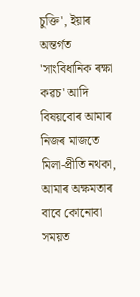চুক্তি', ইয়াৰ অন্তর্গত 'সাংবিধানিক ৰক্ষা কৱচ' আদি বিষয়বোৰ আমাৰ নিজৰ মাজতে মিলা-প্রীতি নথকা, আমাৰ অক্ষমতাৰ বাবে কোনোবা সময়ত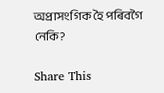অপ্রাসংগিক হৈ পৰিবগৈ নেকি?

Share This